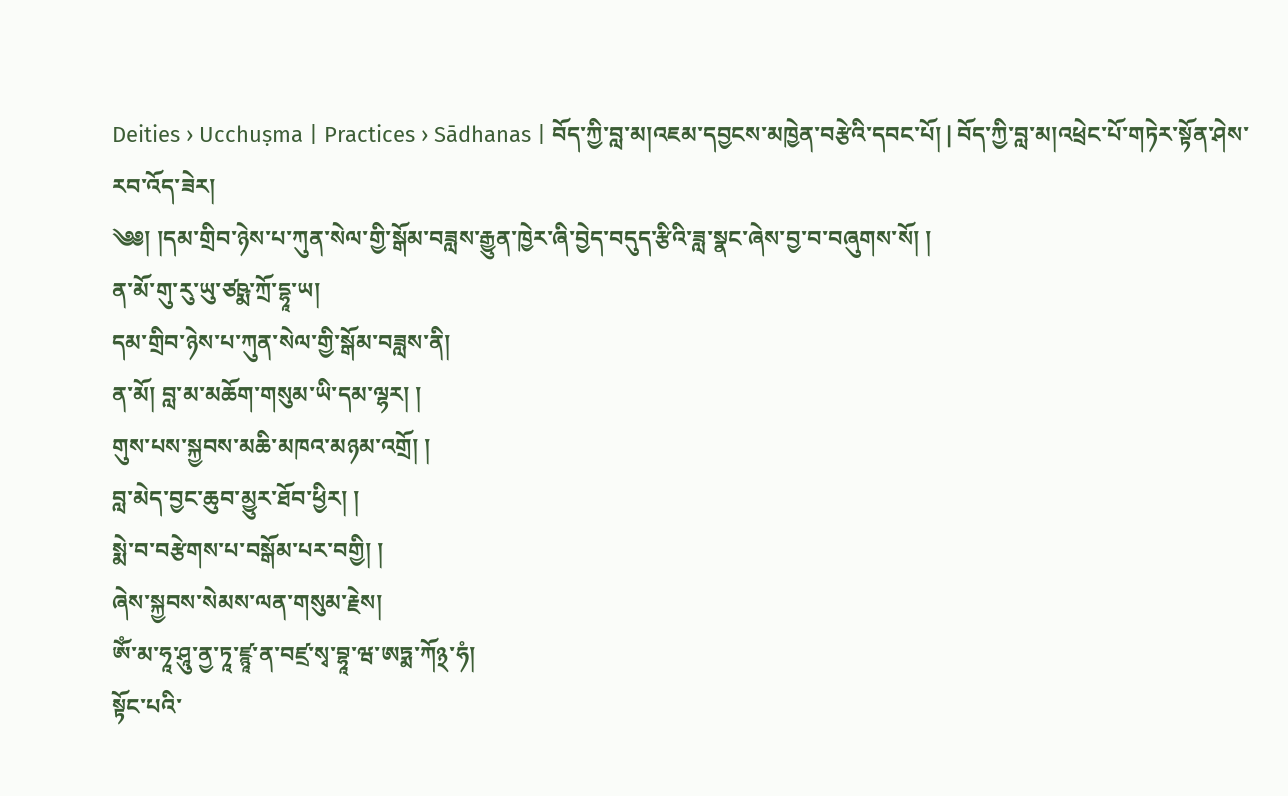Deities › Ucchuṣma | Practices › Sādhanas | བོད་ཀྱི་བླ་མ།འཇམ་དབྱངས་མཁྱེན་བརྩེའི་དབང་པོ། | བོད་ཀྱི་བླ་མ།འཕྲེང་པོ་གཏེར་སྟོན་ཤེས་རབ་འོད་ཟེར།
༄༅། །དམ་གྲིབ་ཉེས་པ་ཀུན་སེལ་གྱི་སྒོམ་བཟླས་རྒྱུན་ཁྱེར་ཞི་བྱེད་བདུད་རྩིའི་ཟླ་སྣང་ཞེས་བྱ་བ་བཞུགས་སོ། །
ན་མོ་གུ་རུ་ཡུ་ཙཥྨ་ཀྲོ་དྷཱ་ཡ།
དམ་གྲིབ་ཉེས་པ་ཀུན་སེལ་གྱི་སྒོམ་བཟླས་ནི།
ན་མོ། བླ་མ་མཆོག་གསུམ་ཡི་དམ་ལྷར། །
གུས་པས་སྐྱབས་མཆི་མཁའ་མཉམ་འགྲོ། །
བླ་མེད་བྱང་ཆུབ་མྱུར་ཐོབ་ཕྱིར། །
སྨེ་བ་བརྩེགས་པ་བསྒོམ་པར་བགྱི། །
ཞེས་སྐྱབས་སེམས་ལན་གསུམ་རྗེས།
ཨོཾ་མ་ཧཱ་ཤཱུ་ནྱ་ཏཱ་ཛྙཱ་ན་བཛྲ་སྭ་བྷཱ་ཝ་ཨཏྨ་ཀོ྅་ཧཾ།
སྟོང་པའི་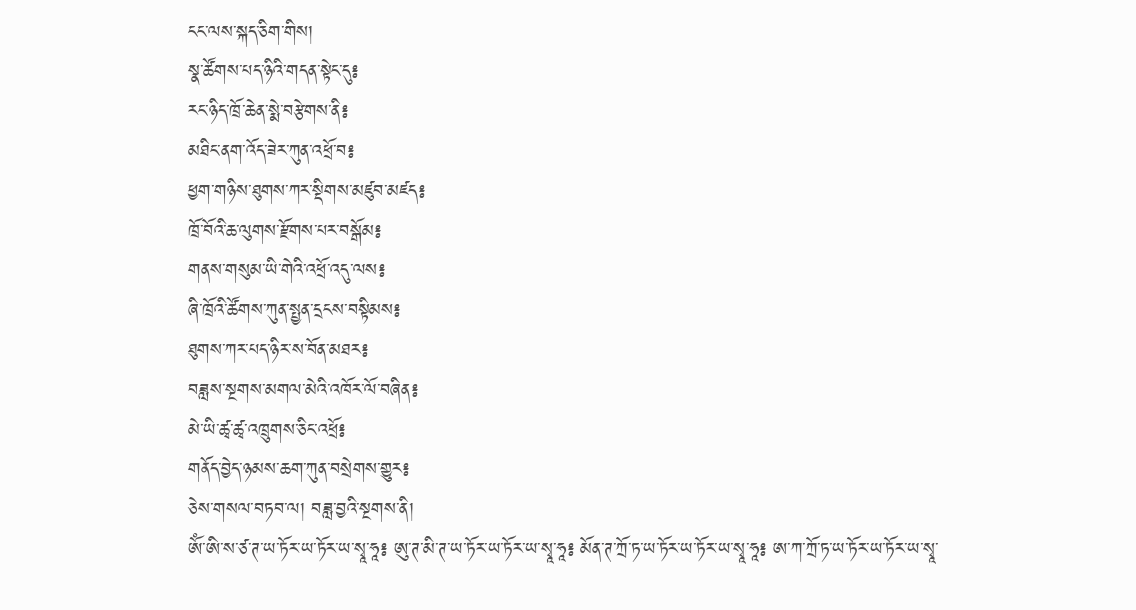ངང་ལས་སྐད་ཅིག་གིས།
སྣ་ཚོགས་པད་ཉིའི་གདན་སྟེང་དུ༔
རང་ཉིད་ཁྲོ་ཆེན་སྨེ་བརྩེགས་ནི༔
མཐིང་ནག་འོད་ཟེར་ཀུན་འཕྲོ་བ༔
ཕྱག་གཉིས་ཐུགས་ཀར་སྡིགས་མཛུབ་མཛད༔
ཁྲོ་བོའི་ཆ་ལུགས་རྫོགས་པར་བསྒོམ༔
གནས་གསུམ་ཡི་གེའི་འཕྲོ་འདུ་ལས༔
ཞི་ཁྲོའི་ཚོགས་ཀུན་སྤྱན་དྲངས་བསྟིམས༔
ཐུགས་ཀར་པད་ཉིར་ས་བོན་མཐར༔
བཟླས་སྔགས་མགལ་མེའི་འཁོར་ལོ་བཞིན༔
མེ་ཡི་ཚྭ་ཚྭ་འཁྲུགས་ཅིང་འཕྲོ༔
གནོད་བྱེད་ཉམས་ཆག་ཀུན་བསྲེགས་གྱུར༔
ཅེས་གསལ་བཏབ་ལ། བཟླ་བྱའི་སྔགས་ནི།
ཨོཾ་ཨི་ས་ཙ་ཊ་ཡ་ཏོར་ཡ་ཏོར་ཡ་སྭཱ་ཧཱ༔ ཨུ་ཊ་མི་ཊ་ཡ་ཏོར་ཡ་ཏོར་ཡ་སྭཱ་ཧཱ༔ མོན་ཊ་ཀྲོ་ཏ་ཡ་ཏོར་ཡ་ཏོར་ཡ་སྭཱ་ཧཱ༔ ཨ་ཀ་ཀྲོ་ཏ་ཡ་ཏོར་ཡ་ཏོར་ཡ་སྭཱ་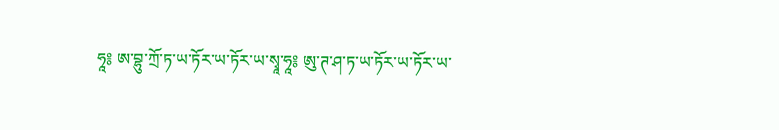ཧཱ༔ ཨ་བྷུ་ཀྲོ་ཏ་ཡ་ཏོར་ཡ་ཏོར་ཡ་སྭཱ་ཧཱ༔ ཨུ་ཊ་ཤ་ཏ་ཡ་ཏོར་ཡ་ཏོར་ཡ་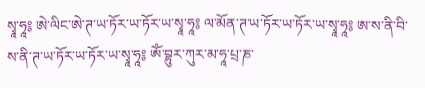སྭཱ་ཧཱ༔ ཨེ་ལིང་ཨེ་ཊ་ཡ་ཏོར་ཡ་ཏོར་ཡ་སྭཱ་ཧཱ༔ ལ་མོན་ཊ་ཡ་ཏོར་ཡ་ཏོར་ཡ་སྭཱ་ཧཱ༔ ཨ་ས་ནི་བི་ས་ནི་ཊ་ཡ་ཏོར་ཡ་ཏོར་ཡ་སྭཱ་ཧཱ༔ ཨོཾ་བྷུར་ཀུར་མ་ཧཱ་པྲ་ཎ་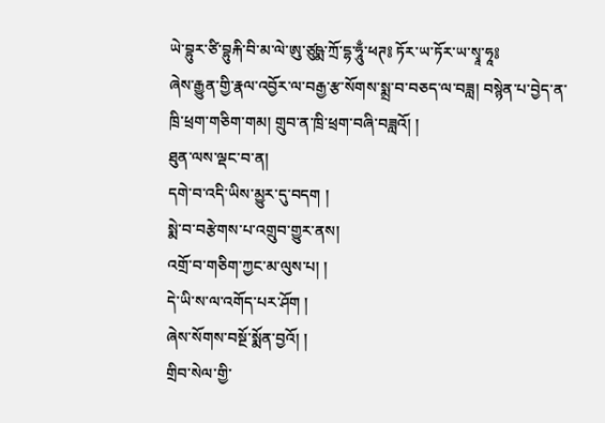ཡེ་བྷུར་ཙི་བྷུརྐི་བི་མ་ལེ་ཨུ་ཙུཥྨ་ཀྲོ་དྷ་ཧཱུྃ་ཕཊ༔ ཏོར་ཡ་ཏོར་ཡ་སྭཱ་ཧཱ༔
ཞེས་རྒྱུན་གྱི་རྣལ་འབྱོར་ལ་བརྒྱ་རྩ་སོགས་སྨྲ་བ་བཅད་ལ་བཟླ། བསྙེན་པ་བྱེད་ན་ཁྲི་ཕྲག་གཅིག་གམ། གྲུབ་ན་ཁྲི་ཕྲག་བཞི་བཟླའོ། །
ཐུན་ལས་ལྡང་བ་ན།
དགེ་བ་འདི་ཡིས་མྱུར་དུ་བདག །
སྨེ་བ་བརྩེགས་པ་འགྲུབ་གྱུར་ནས།
འགྲོ་བ་གཅིག་ཀྱང་མ་ལུས་པ། །
དེ་ཡི་ས་ལ་འགོད་པར་ཤོག །
ཞེས་སོགས་བསྔོ་སྨོན་བྱའོ། །
གྲིབ་སེལ་གྱི་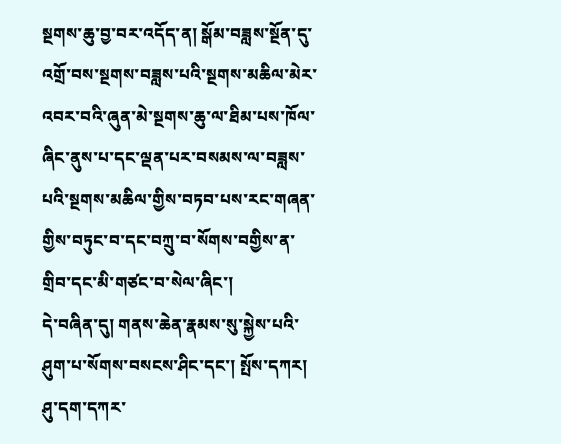སྔགས་ཆུ་བྱ་བར་འདོད་ན། སྒོམ་བཟླས་སྔོན་དུ་འགྲོ་བས་སྔགས་བཟླས་པའི་སྔགས་མཆིལ་མེར་འབར་བའི་ཞུན་མེ་སྔགས་ཆུ་ལ་ཐིམ་པས་ཁོལ་ཞིང་ནུས་པ་དང་ལྡན་པར་བསམས་ལ་བཟླས་པའི་སྔགས་མཆིལ་གྱིས་བཏབ་པས་རང་གཞན་གྱིས་བཏུང་བ་དང་བཀྲུ་བ་སོགས་བགྱིས་ན་གྲིབ་དང་མི་གཙང་བ་སེལ་ཞིང་།
དེ་བཞིན་དུ། གནས་ཆེན་རྣམས་སུ་སྐྱེས་པའི་ཤུག་པ་སོགས་བསངས་ཤིང་དང་། སྤོས་དཀར། ཤུ་དག་དཀར་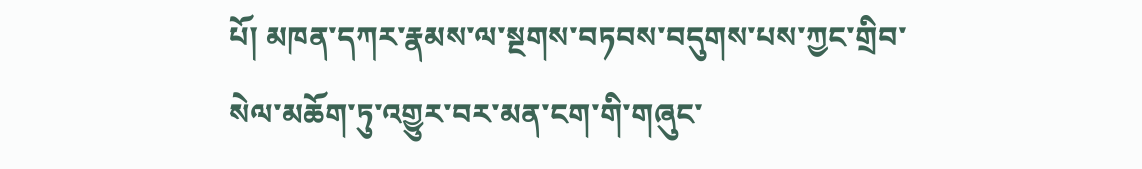པོ། མཁན་དཀར་རྣམས་ལ་སྔགས་བཏབས་བདུགས་པས་ཀྱང་གྲིབ་སེལ་མཆོག་ཏུ་འགྱུར་བར་མན་ངག་གི་གཞུང་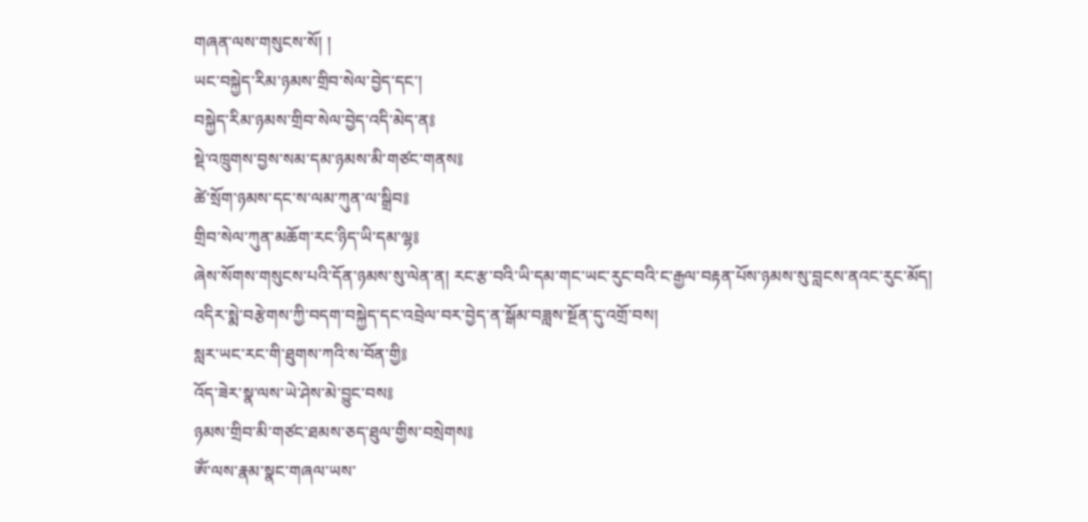གཞན་ལས་གསུངས་སོ། །
ཡང་བསྐྱེད་རིམ་ཉམས་གྲིབ་སེལ་བྱེད་དང་།
བསྐྱེད་རིམ་ཉམས་གྲིབ་སེལ་བྱེད་འདི་མེད་ན༔
སྡེ་འཁྲུགས་བྱས་སམ་དམ་ཉམས་མི་གཙང་གནས༔
ཚེ་སྲོག་ཉམས་དང་ས་ལམ་ཀུན་ལ་སྒྲིབ༔
གྲིབ་སེལ་ཀུན་མཆོག་རང་ཉིད་ཡི་དམ་ལྷ༔
ཞེས་སོགས་གསུངས་པའི་དོན་ཉམས་སུ་ལེན་ན། རང་རྩ་བའི་ཡི་དམ་གང་ཡང་རུང་བའི་ང་རྒྱལ་བརྟན་པོས་ཉམས་སུ་བླངས་ནའང་རུང་མོད། འདིར་སྨེ་བརྩེགས་ཀྱི་བདག་བསྐྱེད་དང་འབྲེལ་བར་བྱེད་ན་སྒོམ་བཟླས་སྔོན་དུ་འགྲོ་བས།
སླར་ཡང་རང་གི་ཐུགས་ཀའི་ས་བོན་གྱི༔
འོད་ཟེར་སྣ་ལས་ཡེ་ཤེས་མེ་བྱུང་བས༔
ཉམས་གྲིབ་མི་གཙང་ཐམས་ཅད་ཐུལ་གྱིས་བསྲེགས༔
ཨོཾ་ལས་རྣམ་སྣང་གཞལ་ཡས་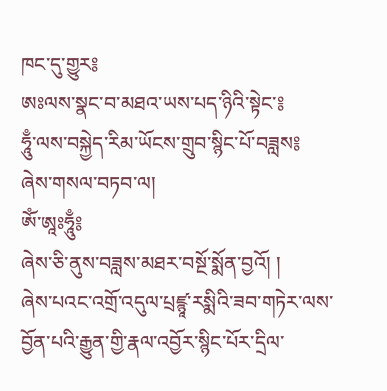ཁང་དུ་གྱུར༔
ཨཿལས་སྣང་བ་མཐའ་ཡས་པད་ཉིའི་སྟེང་༔
ཧཱུྃ་ལས་བསྐྱེད་རིམ་ཡོངས་གྲུབ་སྙིང་པོ་བཟླས༔
ཞེས་གསལ་བཏབ་ལ།
ཨོཾ་ཨཱཿཧཱུྃ༔
ཞེས་ཅི་ནུས་བཟླས་མཐར་བསྔོ་སྨོན་བྱའོ། །
ཞེས་པའང་འགྲོ་འདུལ་པྲཛྙཱ་རསྨིའི་ཟབ་གཏེར་ལས་བྱོན་པའི་རྒྱུན་གྱི་རྣལ་འབྱོར་སྙིང་པོར་དྲིལ་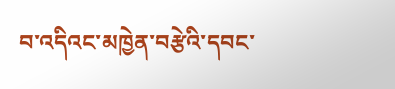བ་འདིའང་མཁྱེན་བརྩེའི་དབང་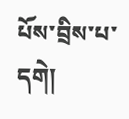པོས་བྲིས་པ་དགེ།